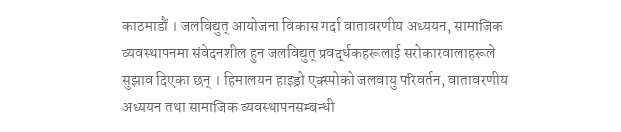काठमाडौं । जलविद्युत् आयोजना विकास गर्दा वातावरणीय अध्ययन, सामाजिक व्यवस्थापनमा संवेदनशील हुन जलविद्युत् प्रवर्द्धकहरूलाई सरोकारवालाहरूले सुझाव दिएका छन् । हिमालयन हाइड्रो एक्स्पोको जलवायु परिवर्तन, वातावरणीय अध्ययन तथा सामाजिक व्यवस्थापनसम्बन्धी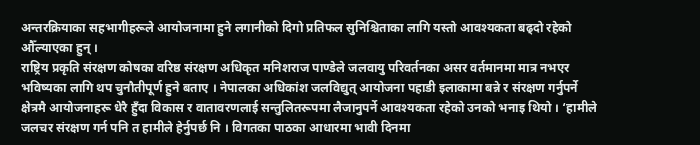अन्तरक्रियाका सहभागीहरूले आयोजनामा हुने लगानीको दिगो प्रतिफल सुनिश्चिताका लागि यस्तो आवश्यकता बढ्दो रहेको औँल्याएका हुन् ।
राष्ट्रिय प्रकृति संरक्षण कोषका वरिष्ठ संरक्षण अधिकृत मनिशराज पाण्डेले जलवायु परिवर्तनका असर वर्तमानमा मात्र नभएर भविष्यका लागि थप चुनौतीपूर्ण हुने बताए । नेपालका अधिकांश जलविद्युत् आयोजना पहाडी इलाकामा बन्ने र संरक्षण गर्नुपर्ने क्षेत्रमै आयोजनाहरू धेरै हुँदा विकास र वातावरणलाई सन्तुलितरूपमा लैजानुपर्ने आवश्यकता रहेको उनको भनाइ थियो । ‘हामीले जलचर संरक्षण गर्न पनि त हामीले हेर्नुपर्छ नि । विगतका पाठका आधारमा भावी दिनमा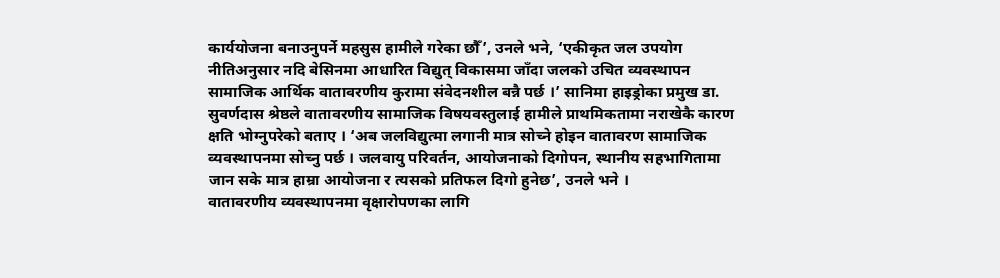कार्ययोजना बनाउनुपर्ने महसुस हामीले गरेका छौँ’, उनले भने, ‘एकीकृत जल उपयोग नीतिअनुसार नदि बेसिनमा आधारित विद्युत् विकासमा जाँदा जलको उचित व्यवस्थापन सामाजिक आर्थिक वातावरणीय कुरामा संवेदनशील बन्नै पर्छ ।’ सानिमा हाइड्रोका प्रमुख डा. सुवर्णदास श्रेष्ठले वातावरणीय सामाजिक विषयवस्तुलाई हामीले प्राथमिकतामा नराखेकै कारण क्षति भोग्नुपरेको बताए । ‘अब जलविद्युत्मा लगानी मात्र सोच्ने होइन वातावरण सामाजिक व्यवस्थापनमा सोच्नु पर्छ । जलवायु परिवर्तन, आयोजनाको दिगोपन, स्थानीय सहभागितामा जान सके मात्र हाम्रा आयोजना र त्यसको प्रतिफल दिगो हुनेछ’, उनले भने ।
वातावरणीय व्यवस्थापनमा वृक्षारोपणका लागि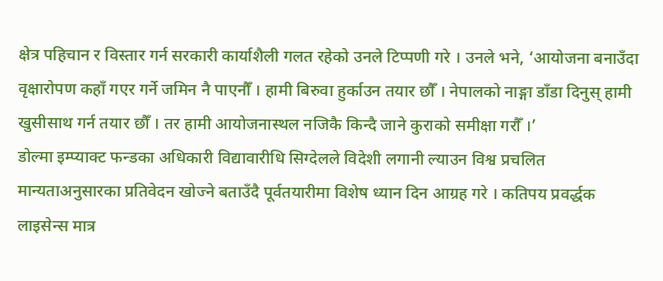क्षेत्र पहिचान र विस्तार गर्न सरकारी कार्याशैली गलत रहेको उनले टिप्पणी गरे । उनले भने, ‘आयोजना बनाउँदा वृक्षारोपण कहाँ गएर गर्ने जमिन नै पाएनौँ । हामी बिरुवा हुर्काउन तयार छौँ । नेपालको नाङ्गा डाँडा दिनुस् हामी खुसीसाथ गर्न तयार छौँ । तर हामी आयोजनास्थल नजिकै किन्दै जाने कुराको समीक्षा गरौँ ।’
डोल्मा इम्प्याक्ट फन्डका अधिकारी विद्यावारीधि सिग्देलले विदेशी लगानी ल्याउन विश्व प्रचलित मान्यताअनुसारका प्रतिवेदन खोज्ने बताउँदै पूर्वतयारीमा विशेष ध्यान दिन आग्रह गरे । कतिपय प्रवर्द्धक लाइसेन्स मात्र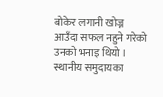बोकेर लगानी खोज्न आउँदा सफल नहुने गरेको उनको भनाइ थियो । स्थानीय समुदायका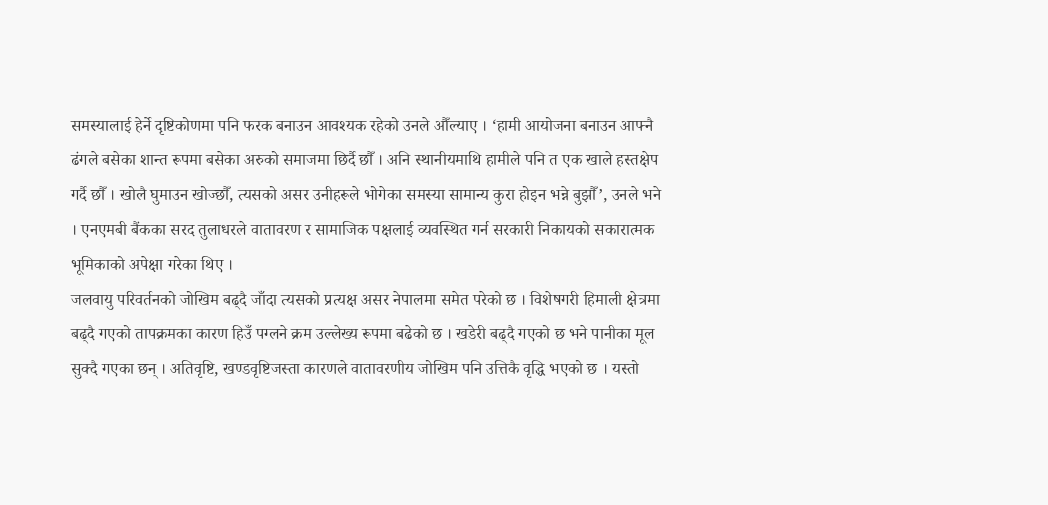समस्यालाई हेर्ने दृष्टिकोणमा पनि फरक बनाउन आवश्यक रहेको उनले औँल्याए । ‘हामी आयोजना बनाउन आफ्नै ढंगले बसेका शान्त रूपमा बसेका अरुको समाजमा छिर्दै छौँ । अनि स्थानीयमाथि हामीले पनि त एक खाले हस्तक्षेप गर्दै छौँ । खोलै घुमाउन खोज्छौँ, त्यसको असर उनीहरूले भोगेका समस्या सामान्य कुरा होइन भन्ने बुझौँ’, उनले भने । एनएमबी बैंकका सरद तुलाधरले वातावरण र सामाजिक पक्षलाई व्यवस्थित गर्न सरकारी निकायको सकारात्मक भूमिकाको अपेक्षा गरेका थिए ।
जलवायु परिवर्तनको जोखिम बढ्दै जाँदा त्यसको प्रत्यक्ष असर नेपालमा समेत परेको छ । विशेषगरी हिमाली क्षेत्रमा बढ्दै गएको तापक्रमका कारण हिउँ पग्लने क्रम उल्लेख्य रूपमा बढेको छ । खडेरी बढ्दै गएको छ भने पानीका मूल सुक्दै गएका छन् । अतिवृष्टि, खण्डवृष्टिजस्ता कारणले वातावरणीय जोखिम पनि उत्तिकै वृद्धि भएको छ । यस्तो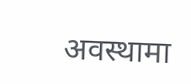अवस्थामा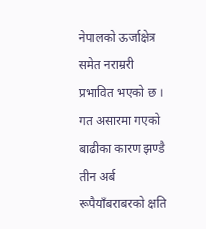नेपालको ऊर्जाक्षेत्र समेत नराम्ररी प्रभावित भएको छ । गत असारमा गएको बाढीका कारण झण्डै तीन अर्ब रूपैयाँबराबरको क्षति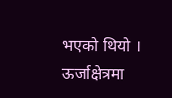भएको थियो । ऊर्जाक्षेत्रमा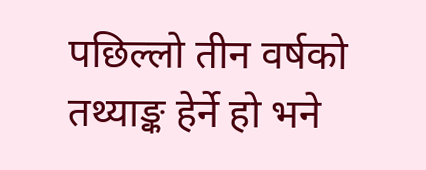पछिल्लो तीन वर्षको तथ्याङ्क हेर्ने हो भने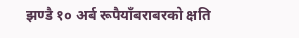झण्डै १० अर्ब रूपैयाँबराबरको क्षति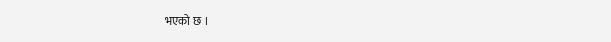भएको छ ।